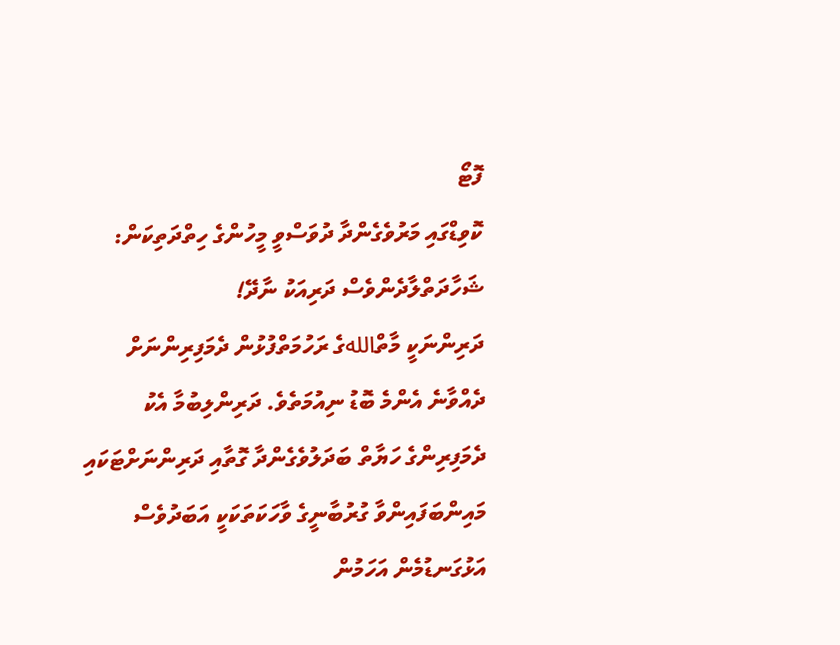ފޮޓޯ
ކޮވިޑްގައި މަރުވެގެންދާ ދުވަސްވީ މީހުންގެ ހިތްދަތިކަން: ޝަހާދަތްލާދެންވެސް ދަރިއަކު ނާދޭ!
ދަރިންނަކީ މާތްاللهގެ ރަހުމަތްފުޅުން ދެމަފިރިންނަށް ދެއްވާނެ އެންމެ ބޮޑު ނިއުމަތެވެ. ދަރިންލިބުމާ އެކު ދެމަފިރިންގެ ހަޔާތް ބަދަލުވެގެންދާ ގޮތާއި ދަރިންނަށްޓަކައި މައިންބަފައިންވާ ގުރުބާނީގެ ވާހަކަތަކަކީ އަބަދުވެސް އަޅުގަނޑުމެން އަހަމުން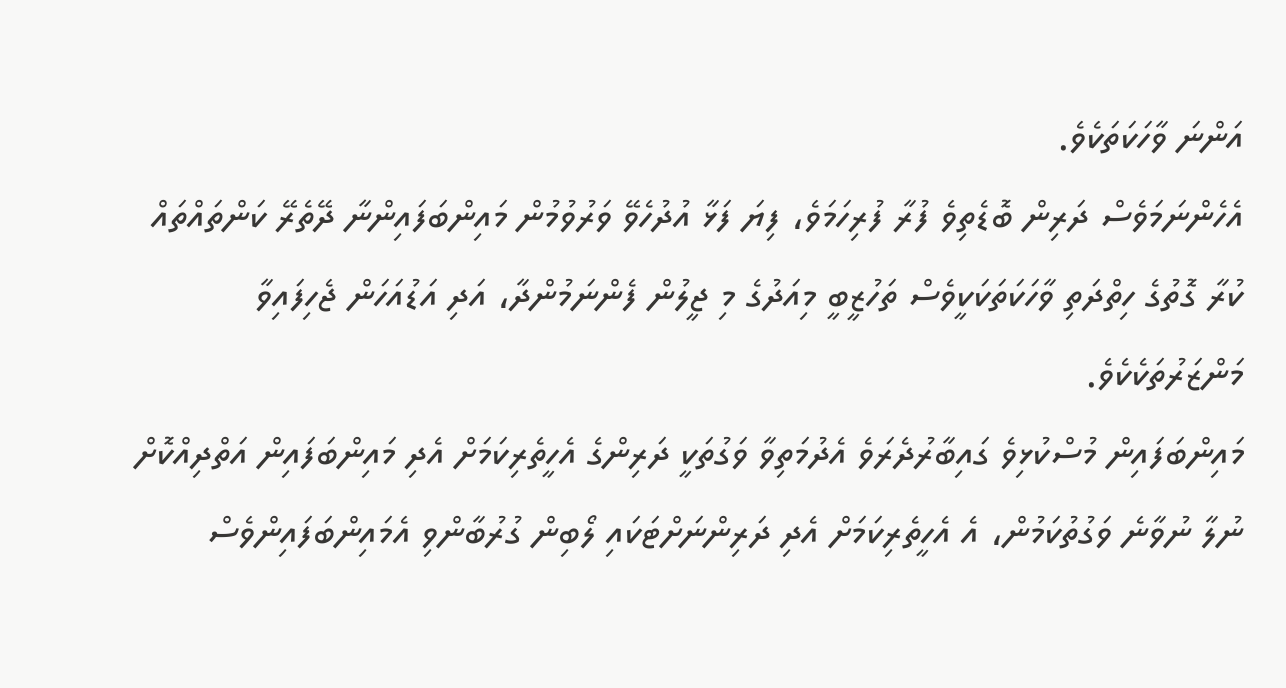އަންނަ ވާހަކަތަކެވެ.
އެހެންނަމަވެސް ދަރިން ބޮޑެތިވެ ފުރާ ފުރިހަމަވެ، ފިޔަ ފަޅާ އުދުހެވޭ ވަރުވުމުން މައިންބަފައިންނާ ދޭތެރޭ ކަންތައްތައް ކުރާ ގޮތުގެ ހިތްދަތި ވާހަކަތަކަކީވެސް ތަހުޒީބީ މިއަދުގެ މި ޖީލުން ފެންނަމުންދާ، އަދި އަޑުއަހަން ޖެހިފައިވާ މަންޒަރުތަކެކެވެ.
މައިންބަފައިން މުސްކުޅިވެ ގައިބާރުދެރަވެ އެދުމަތިވާ ވަގުތަކީ ދަރިންގެ އެހީތެރިކަމަށް އެދި މައިންބަފައިން އަތްދިއްކޮށް ނުލާ ނުވާނެ ވަގުތުކަމުން، އެ އެހީތެރިކަމަށް އެދި ދަރިންނަށްޓަކައި ލޯބިން ގުރުބާންވި އެމައިންބަފައިންވެސް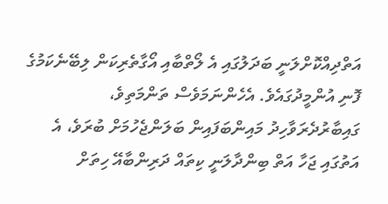އަތްދިއްކޮށްލަނީ ބަދަލުގައި އެ ލޯތްބާއި އޯގާތެރިކަން ލިބޭނެކަމުގެ ފޮނި އުންމީދުގައެވެ. އެހެންނަމަވެސް ތަންމަތިވެ، ގައިބާރުދެރަވާހިދު މައިންބަފައިން ބަލަންޖެހުމަށް ބުރަވެ، އެ އަތުގައި ޖަހާ އަތް ބިންދާލަނީ ކިތައް ދަރިންބާއޭ ހިތަށް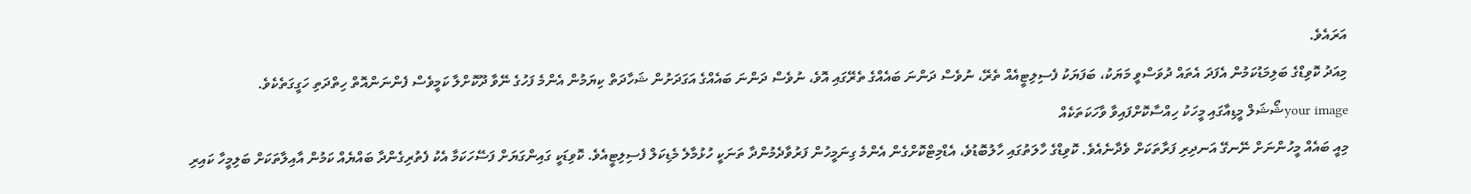އަރައެވެ.
މިއަދު ކޮވިޑްގެ ބަލިމަޑުކަމުން އެފަދަ އެތައް ދުވަސްވީ މަޔަކު، ބަފަޔަކު ފެސިލިޓީއެއް ތެރޭ، ނުވެސް ދަންނަ ބައެއްގެ ތެރޭގައި އޮވެ، ނުވެސް ދަންނަ ބައެއްގެ އަގަދަށުން ޝަހާދަތް ކިޔަމުން އެންމެ ފަހުގެ ނޭވާ ދޫކޮށްލާ ކަމީވެސް ފެންނަންއޮތް ހިތްދަތި ހަގީގަތެކެވެ.
your imageޝޯޝަލް މީޑިއާގައި މީހަކު ހިއްސާކޮށްފައިވާ ވާހަކަތަކެއް
މިއީ ބައެއް މީހުންނަށް ނޭނގޭ އަނދިރި ފަރާތަކަށް ވެދާނެއެވެ. ކޮވިޑްގެ ހާލަތުގައި ހާލުބޮޑުވެ، އެޑްމިޓްކޮށްގެން އެންމެ ގިނަމީހުން ފަރުވާދެމުންދާ ތަނަކީ ހުޅުމާލެ މެޑިކަލް ފެސިލިޓީއެވެ. ކޮވިޑަކީ ގައިންގަޔަށް ފަސޭހަކަމާ އެކު ފެތުރިގެންދާ ބައްޔެއް ކަމުން އާއިލާތަކަށް ބަލިމީހާ ކައިރި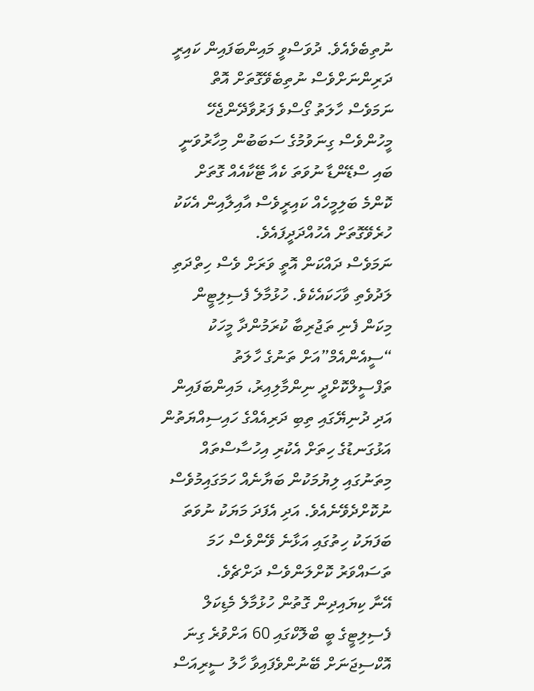ނުތިބެވެއެވެ. ދުވަސްވީ މައިންބަފައިން ކައިރީ ދަރިންނަށްވެސް ނުތިބެވޭގޮތަށް އޮތް ނަމަވެސް ހާލަތު ގޯސްވެ ފަރުވާދޭންޖެހޭ މީހުންވެސް ގިނަވުމުގެ ސަބަބުން މިހާރުވަނީ ބައި ސްޑޭންޑާ ނުވަތަ ކެއާ ޓޭކާއެއް ގޮތަށް ކޮންމެ ބަލިމީހެއް ކައިރީވެސް އާއިލާއިން އެކަކު ހުރެވޭގޮތަށް އެހުއްދަދީފައެވެ.
ނަމަވެސް ދައްކަން އޮތީ ވަރަށް ވެސް ހިތްދަތި ލަދުވެތި ވާހަކައެކެވެ. ހުޅުމާލެ ފެސިލިޓީން މިކަން ފެނި ތަޖުރިބާ ކުރަމުންދާ މީހަކު “ސީއެންއެމް”އަށް ތަނުގެ ހާލަތު ތަފްސީލްކޮށްދީ ނިންމާލިއިރު، މައިންބަފައިން އަދި ދުނިޔޭގައި ތިބި ދަރިއެއްގެ ހައިސިއްޔަތުން އަޅުގަނޑުގެ ހިތަށް އެކުރި އިހުސާސްތައް މިތަނުގައި ލިޔުމަކުން ބަޔާނެއް ހަމަގައިމުވެސް ނުކޮށްދެވޭނެއެވެ. އަދި އެފަދަ މަޔަކު ނުވަތަ ބަފަޔަކު ހިތުގައި އަޅާނެ ވޭންވެސް ހަމަ ތަސައްވަރު ކޮށްލަންވެސް ދަށްޗެވެ.
އޭނާ ކިޔައިދިން ގޮތުން ހުޅުމާލެ މެޑިކަލް ފެސިލިޓީގެ ބީ ބްލޮކްގައި 60 އަށްވުރެ ގިނަ  އޮކްސިޖަނަށް ބޭނުންވެފައިވާ ހާލު ސީރިއަސް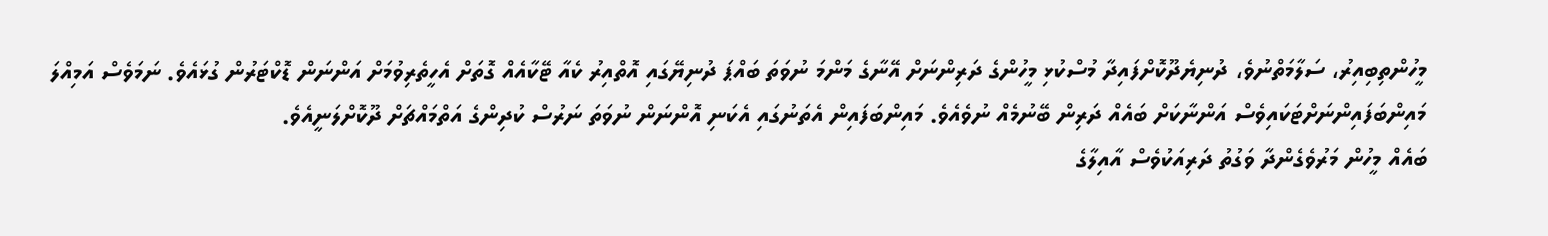މީހުންތިބިއިރު، ސަލާމަތްނުވެ، ދުނިޔެދޫކޮށްފައިދާ މުސްކުޅި މީހުންގެ ދަރިންނަށް އޭނާގެ މަންމަ ނުވަތަ ބައްޕަ ދުނިޔޭގައި އޮތްއިރު ކެއާ ޓޭކާއެއް ގޮތަށް އެހީތެރިވުމަށް އަންނަން ޑޮކްޓަރުން ގުޅައެވެ. ނަމަވެސް އަމިއްލަ މައިންބަފައިންނަށްޓަކައިވެސް އަންނާކަށް ބައެއް ދަރިން ބޭނުމެއް ނުވެއެވެ. މައިންބަފައިން އެތަނުގައި އެކަނި އޮންނަން ނުވަތަ ނަރުސް ކުދިންގެ އަތްމައްޗަށް ދޫކޮށްލަނީއެވެ.
ބައެއް މީހުން މަރުވެގެންދާ ވަގުތު ދަރިއަކުވެސް އާއިލާގެ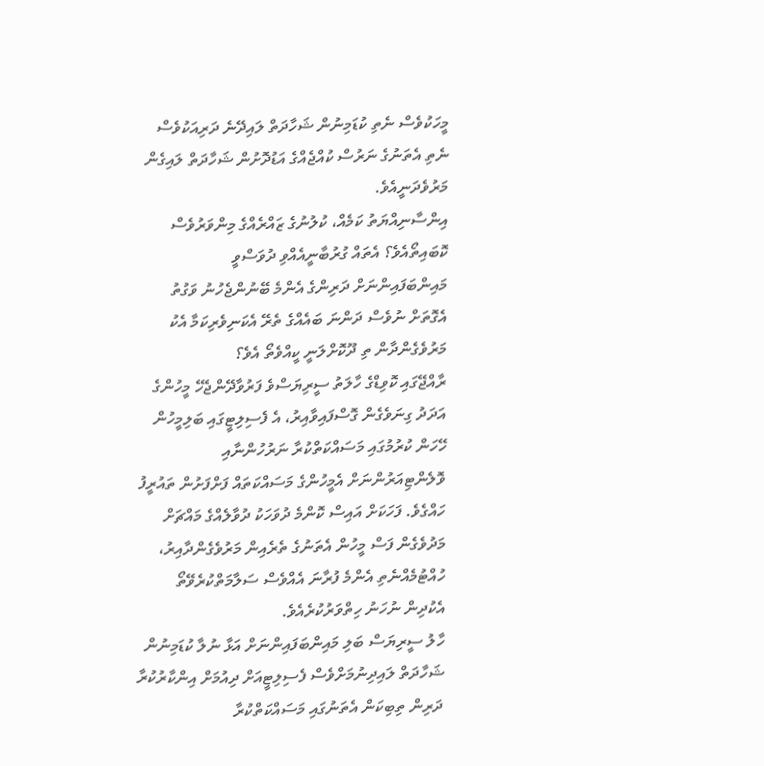މީހަކުވެސް ނެތި ކުޑަމިނުން ޝަހާދަތް ލައިދޭނެ ދަރިއަކުވެސް ނެތި އެތަނުގެ ނަރުސް ކުއްޖެއްގެ އަޑުދޮށުން ޝަހާދަތް ލައިގެން މަރުވެދަނީއެވެ.
އިންސާނިއްޔަތު ކަމެއް، ކުލުނުގެ ޒައްރެއްގެ މިންވަރުވެސް ކޮބައިތޯއެވެ؟ އެތައް ގުރުބާނީއެއްވި ދުވަސްވީ މައިންބަފައިންނަށް ދަރިންގެ އެންމެ ބޭނުންޖެހުނު ވަގުތު އެގޮތަށް ނުވެސް ދަންނަ ބައެއްގެ ތެރޭ އެކަނިވެރިކަމާ އެކު މަރުވެގެންދާން ތި ދޫކޮށްލަނީ ކީއްވެތޯ އެވެ؟
ރާއްޖޭގައި ކޮވިޑްގެ ހާލަތު ސީރިޔަސްވެ ފަރުވާދޭންޖެހޭ މީހުންގެ އަދަދު ގިނަވެގެން ގޮސްފައިވާއިރު، އެ ފެސިލިޓީގައި ބަލިމީހުން ހޭހަން ކުރުމުގައި މަސައްކަތްކުރާ ނަރުހުންނާއި ވޮލެންޓިއަރުންނަށް އެމީހުންގެ މަސައްކަތައް ފަށްފަށުން ތައުރީފު ހައްގެވެ. ފަހަކަށް އައިސް ކޮންމެ ދުވަހަކު ދުވާލެއްގެ މައްޗަށް މަދުވެގެން ފަސް މީހުން އެތަނުގެ ތެރެއިން މަރުވެގެންދާއިރު، ހުއްޓުމެއްނެތި އެންމެ ފުރާނަ އެއްވެސް ސަލާމަތްކުރެވޭތޯ އެކުދިން ނުހަނު ހިތްވަރުކުރެއެވެ.
ހާލު ސީރިޔަސް ބަލި މައިންބަފައިންނަށް އަޅާ ނުލާ ކުޑަމިނުން ޝަހާދަތް ލައިދިނުމަށްވެސް ފެސިލިޓީއަށް ދިއުމަށް އިންކާރުކުރާ ދަރިން ތިބިކަން އެތަނުގައި މަސައްކަތްކުރާ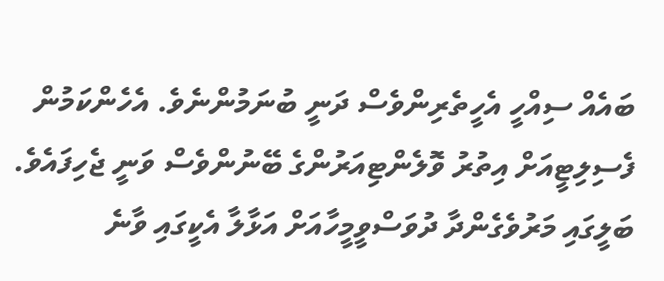ބައެއް ސިއްހީ އެހީތެރިންވެސް ދަނީ ބުނަމުންނެވެ. އެހެންކަމުން ފެސިލިޓީއަށް އިތުރު ވޮލެންޓިއަރުންގެ ބޭނުންވެސް ވަނީ ޖެހިފައެވެ.
ބަލީގައި މަރުވެގެންދާ ދުވަސްވީމީހާއަށް އަޅާލާ އެކީގައި ވާނެ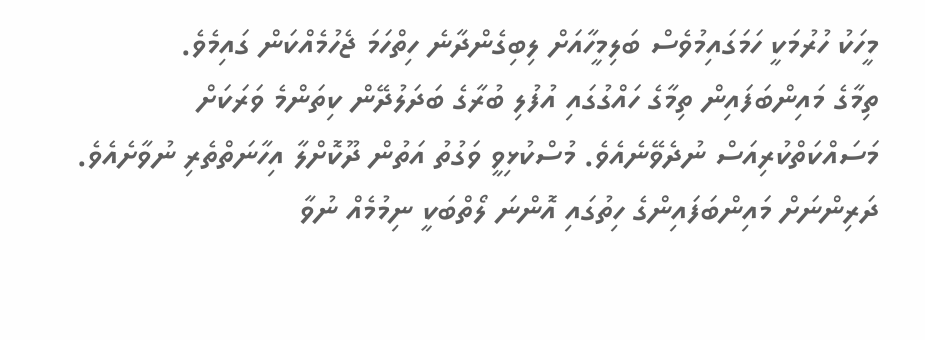މީހަކު ހުރުމަކީ ހަމަގައިމުވެސް ބަލިމީހާއަށް ލިބިގެންދާނެ ހިތްހަމަ ޖެހުމެއްކަން ގައިމެވެ.
ތިމާގެ މައިންބަފައިން ތިމާގެ ހައްގުގައި އުފުލި ބުރާގެ ބަދަލުދޭން ކިތަންމެ ވަރަކަށް މަސައްކަތްކުރިއަސް ނުދެވޭނެއެވެ. މުސްކުޅިވީ ވަގުތު އަތުން ދޫކޮށްލާ އިހާނަތްތެރި ނުވާށެއެވެ. ދަރިންނަށް މައިންބަފައިންގެ ހިތުގައި އޮންނަ ލޯތްބަކީ ނިމުމެއް ނުވާ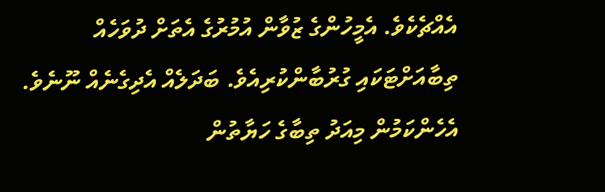އެއްޗެކެވެ. އެމީހުންގެ ޒުވާން އުމުރުގެ އެތަށް ދުވަހެއް ތިބާއަށްޓަކައި ގުރުބާންކުރިއެވެ. ބަދަލެއް އެދިގެނެއް ނޫނެވެ.
އެހެންކަމުން މިއަދު ތިބާގެ ހަޔާތުން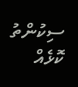ސިކުންތު ކޮޅެއް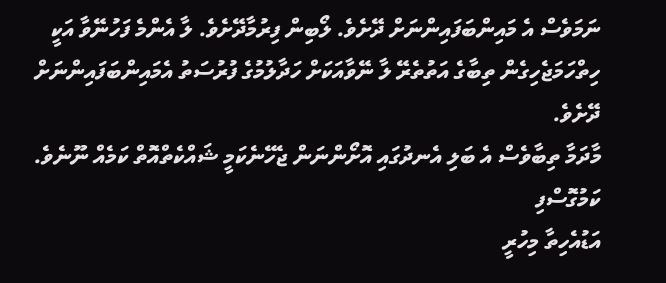ނަމަވެސް އެ މައިންބަފައިންނަށް ދޭށެވެ. ލޯބިން ފިރުމާދޭށެވެ. ލާ އެންމެ ފަހުނޭވާ އަކީ ހިތްހަމަޖެހިގެން ތިބާގެ އަތުތެރޭ ލާ ނޭވާއަކަށް ހަދާލުމުގެ ފުރުސަތު އެމައިންބަފައިންނަށް ދޭށެވެ.
މާދަމާ ތިބާވެސް އެ ބަލި އެނދުގައި އޮށޯންނަން ޖެހޭނެކަމީ ޝައްކެތްއޮތް ކަމެއް ނޫނެވެ.
ކަމުގޮސްފި
އަޑުއެހިތާ މިހުރީ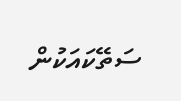ސަތޭކައަކުން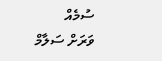ސުމެއް
ވަރަށް ސަލާމް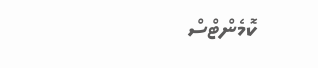ކޮމެންޓްސް